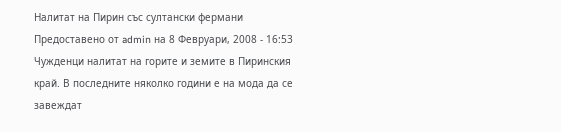Налитат на Пирин със султански фермани
Предоставено от admin на 8 Февруари, 2008 - 16:53
Чужденци налитат на горите и земите в Пиринския край. В последните няколко години е на мода да се завеждат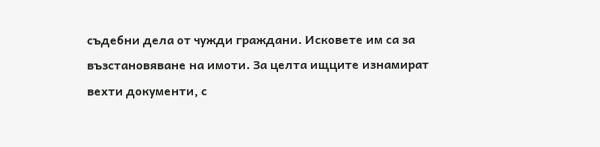съдебни дела от чужди граждани. Исковете им са за възстановяване на имоти. За целта ищците изнамират вехти документи, с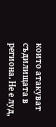които атакуват съдилищата в региона. Не е луд,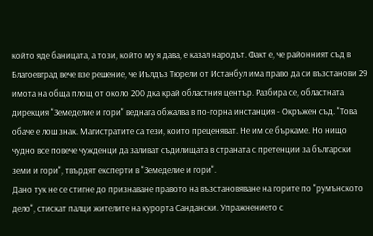който яде баницата, а този, който му я дава, е казал народът. Факт е, че районният съд в Благоевград вече взе решение, че Иълдъз Тюрели от Истанбул има право да си възстанови 29 имота на обща площ от около 200 дка край областния център. Разбира се, областната дирекция "Земеделие и гори" веднага обжалва в по-горна инстанция - Окръжен съд. "Това обаче е лош знак. Магистратите са тези, които преценяват. Не им се бъркаме. Но нищо чудно все повече чужденци да заливат съдилищата в страната с претенции за български земи и гори", твърдят експерти в "Земеделие и гори".
Дано тук не се стигне до признаване правото на възстановяване на горите по "румънското дело", стискат палци жителите на курорта Сандански. Упражнението с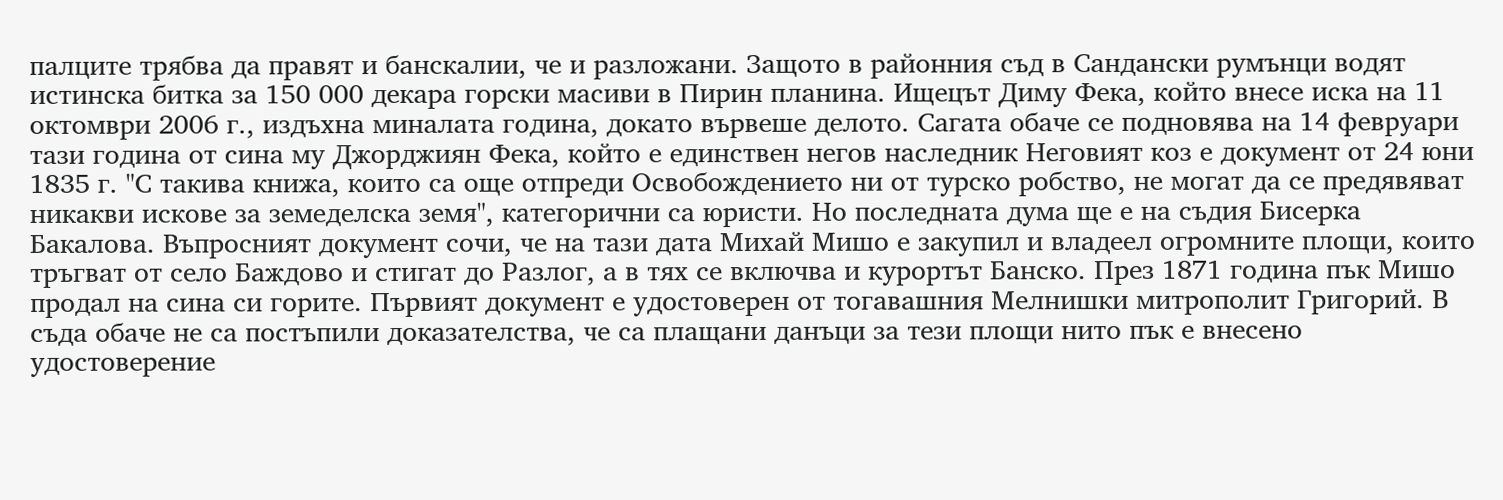палците трябва да правят и банскалии, че и разложани. Защото в районния съд в Сандански румънци водят истинска битка за 150 000 декара горски масиви в Пирин планина. Ищецът Диму Фека, който внесе иска на 11 октомври 2006 г., издъхна миналата година, докато вървеше делото. Сагата обаче се подновява на 14 февруари тази година от сина му Джорджиян Фека, който е единствен негов наследник Неговият коз е документ от 24 юни 1835 г. "С такива книжа, които са още отпреди Освобождението ни от турско робство, не могат да се предявяват никакви искове за земеделска земя", категорични са юристи. Но последната дума ще е на съдия Бисерка Бакалова. Въпросният документ сочи, че на тази дата Михай Мишо е закупил и владеел огромните площи, които тръгват от село Баждово и стигат до Разлог, а в тях се включва и курортът Банско. През 1871 година пък Мишо продал на сина си горите. Първият документ е удостоверен от тогавашния Мелнишки митрополит Григорий. В съда обаче не са постъпили доказателства, че са плащани данъци за тези площи нито пък е внесено удостоверение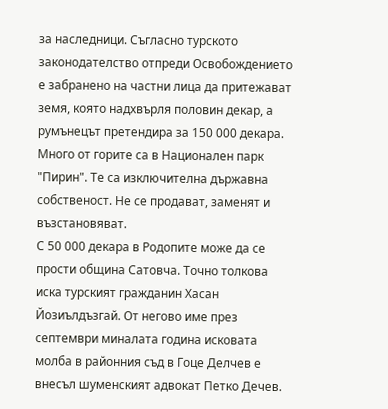за наследници. Съгласно турското законодателство отпреди Освобождението е забранено на частни лица да притежават земя, която надхвърля половин декар, а румънецът претендира за 150 000 декара. Много от горите са в Национален парк "Пирин". Те са изключителна държавна собственост. Не се продават, заменят и възстановяват.
С 50 000 декара в Родопите може да се прости община Сатовча. Точно толкова иска турският гражданин Хасан Йозиълдъзгай. От негово име през септември миналата година исковата молба в районния съд в Гоце Делчев е внесъл шуменският адвокат Петко Дечев.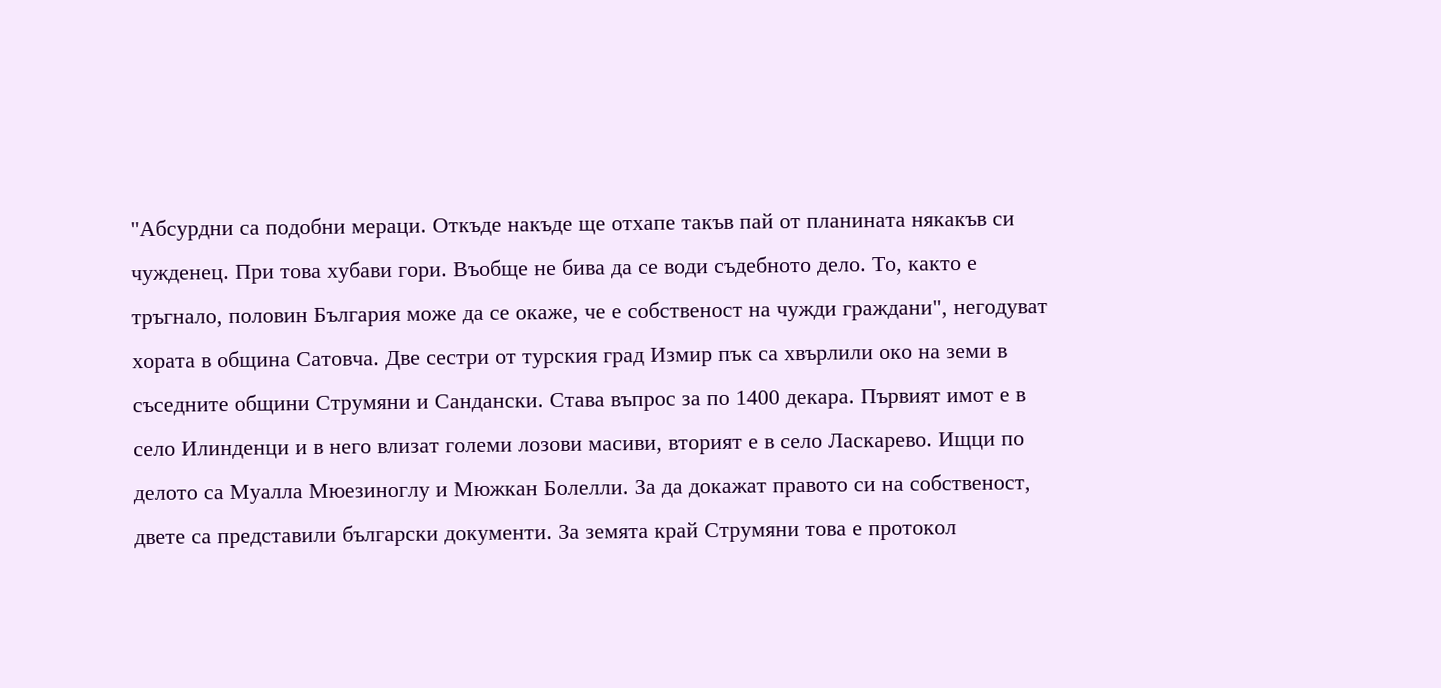"Абсурдни са подобни мераци. Откъде накъде ще отхапе такъв пай от планината някакъв си чужденец. При това хубави гори. Въобще не бива да се води съдебното дело. То, както е тръгнало, половин България може да се окаже, че е собственост на чужди граждани", негодуват хората в община Сатовча. Две сестри от турския град Измир пък са хвърлили око на земи в съседните общини Струмяни и Сандански. Става въпрос за по 1400 декара. Първият имот е в село Илинденци и в него влизат големи лозови масиви, вторият е в село Ласкарево. Ищци по делото са Муалла Мюезиноглу и Мюжкан Болелли. За да докажат правото си на собственост, двете са представили български документи. За земята край Струмяни това е протокол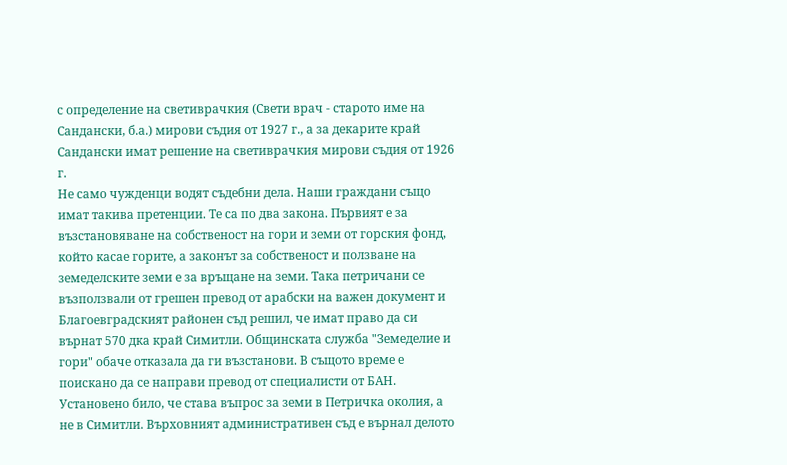с определение на светиврачкия (Свети врач - старото име на Сандански, б.а.) мирови съдия от 1927 г., а за декарите край Сандански имат решение на светиврачкия мирови съдия от 1926 г.
Не само чужденци водят съдебни дела. Наши граждани също имат такива претенции. Те са по два закона. Първият е за възстановяване на собственост на гори и земи от горския фонд, който касае горите, а законът за собственост и ползване на земеделските земи е за връщане на земи. Така петричани се възползвали от грешен превод от арабски на важен документ и Благоевградският районен съд решил, че имат право да си върнат 570 дка край Симитли. Общинската служба "Земеделие и гори" обаче отказала да ги възстанови. В същото време е поискано да се направи превод от специалисти от БАН. Установено било, че става въпрос за земи в Петричка околия, а не в Симитли. Върховният административен съд е върнал делото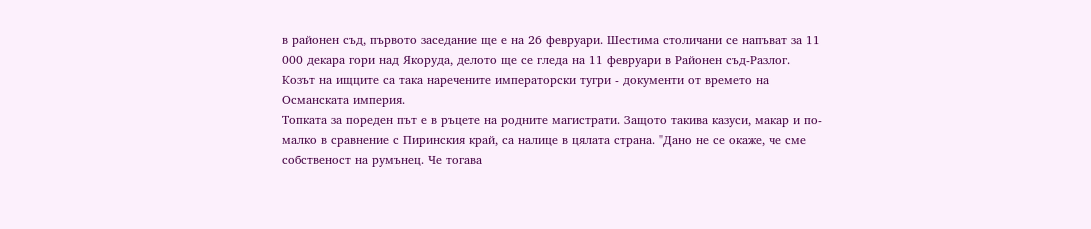в районен съд, първото заседание ще е на 26 февруари. Шестима столичани се напъват за 11 000 декара гори над Якоруда, делото ще се гледа на 11 февруари в Районен съд-Разлог. Козът на ищците са така наречените императорски тугри - документи от времето на Османската империя.
Топката за пореден път е в ръцете на родните магистрати. Защото такива казуси, макар и по-малко в сравнение с Пиринския край, са налице в цялата страна. "Дано не се окаже, че сме собственост на румънец. Че тогава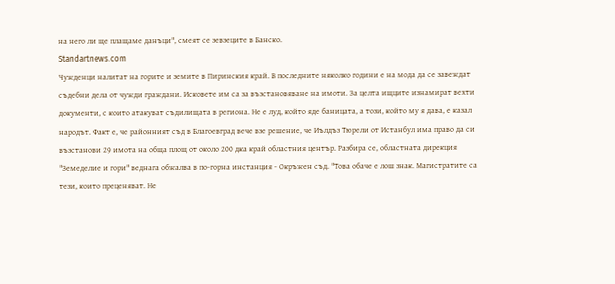на него ли ще плащаме данъци", смеят се зевзеците в Банско.
Standartnews.com
Чужденци налитат на горите и земите в Пиринския край. В последните няколко години е на мода да се завеждат съдебни дела от чужди граждани. Исковете им са за възстановяване на имоти. За целта ищците изнамират вехти документи, с които атакуват съдилищата в региона. Не е луд, който яде баницата, а този, който му я дава, е казал народът. Факт е, че районният съд в Благоевград вече взе решение, че Иълдъз Тюрели от Истанбул има право да си възстанови 29 имота на обща площ от около 200 дка край областния център. Разбира се, областната дирекция "Земеделие и гори" веднага обжалва в по-горна инстанция - Окръжен съд. "Това обаче е лош знак. Магистратите са тези, които преценяват. Не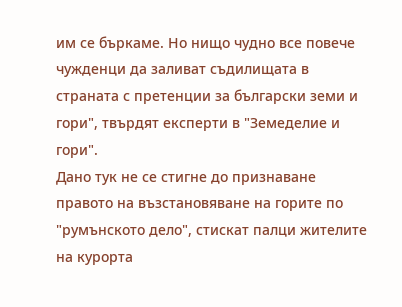им се бъркаме. Но нищо чудно все повече чужденци да заливат съдилищата в страната с претенции за български земи и гори", твърдят експерти в "Земеделие и гори".
Дано тук не се стигне до признаване правото на възстановяване на горите по "румънското дело", стискат палци жителите на курорта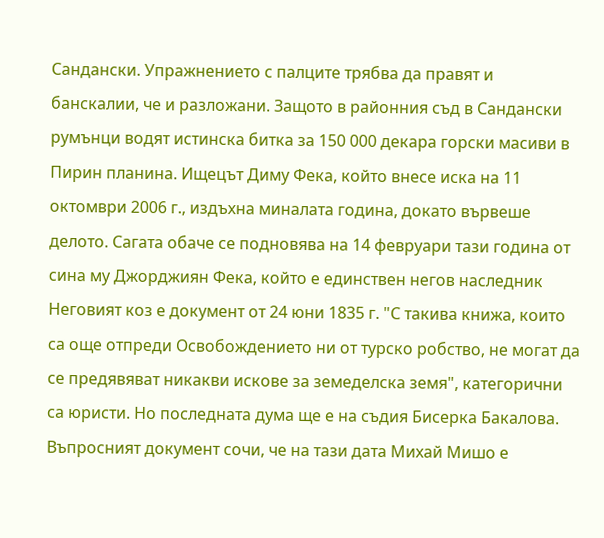Сандански. Упражнението с палците трябва да правят и банскалии, че и разложани. Защото в районния съд в Сандански румънци водят истинска битка за 150 000 декара горски масиви в Пирин планина. Ищецът Диму Фека, който внесе иска на 11 октомври 2006 г., издъхна миналата година, докато вървеше делото. Сагата обаче се подновява на 14 февруари тази година от сина му Джорджиян Фека, който е единствен негов наследник Неговият коз е документ от 24 юни 1835 г. "С такива книжа, които са още отпреди Освобождението ни от турско робство, не могат да се предявяват никакви искове за земеделска земя", категорични са юристи. Но последната дума ще е на съдия Бисерка Бакалова. Въпросният документ сочи, че на тази дата Михай Мишо е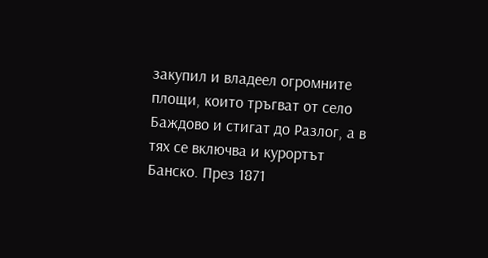закупил и владеел огромните площи, които тръгват от село Баждово и стигат до Разлог, а в тях се включва и курортът Банско. През 1871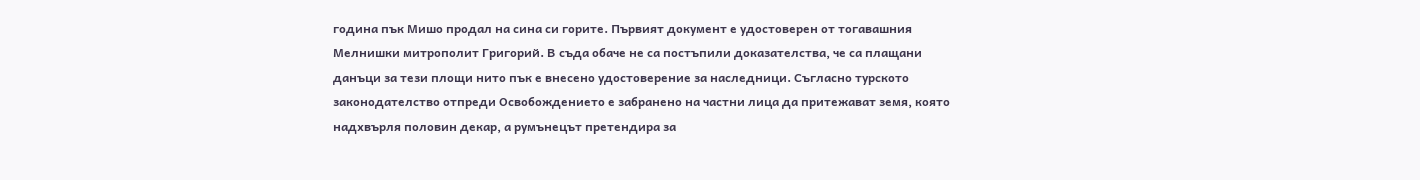година пък Мишо продал на сина си горите. Първият документ е удостоверен от тогавашния Мелнишки митрополит Григорий. В съда обаче не са постъпили доказателства, че са плащани данъци за тези площи нито пък е внесено удостоверение за наследници. Съгласно турското законодателство отпреди Освобождението е забранено на частни лица да притежават земя, която надхвърля половин декар, а румънецът претендира за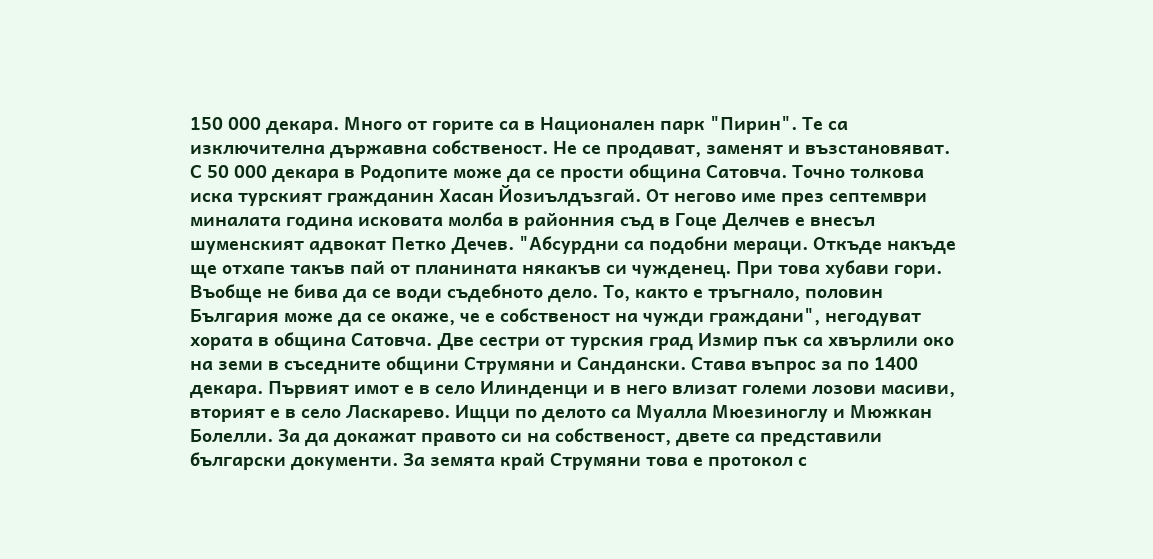150 000 декара. Много от горите са в Национален парк "Пирин". Те са изключителна държавна собственост. Не се продават, заменят и възстановяват.
С 50 000 декара в Родопите може да се прости община Сатовча. Точно толкова иска турският гражданин Хасан Йозиълдъзгай. От негово име през септември миналата година исковата молба в районния съд в Гоце Делчев е внесъл шуменският адвокат Петко Дечев. "Абсурдни са подобни мераци. Откъде накъде ще отхапе такъв пай от планината някакъв си чужденец. При това хубави гори. Въобще не бива да се води съдебното дело. То, както е тръгнало, половин България може да се окаже, че е собственост на чужди граждани", негодуват хората в община Сатовча. Две сестри от турския град Измир пък са хвърлили око на земи в съседните общини Струмяни и Сандански. Става въпрос за по 1400 декара. Първият имот е в село Илинденци и в него влизат големи лозови масиви, вторият е в село Ласкарево. Ищци по делото са Муалла Мюезиноглу и Мюжкан Болелли. За да докажат правото си на собственост, двете са представили български документи. За земята край Струмяни това е протокол с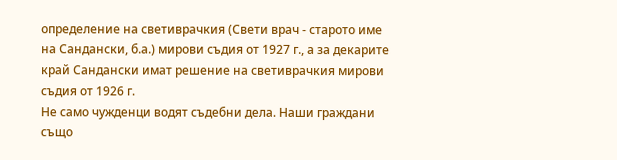определение на светиврачкия (Свети врач - старото име на Сандански, б.а.) мирови съдия от 1927 г., а за декарите край Сандански имат решение на светиврачкия мирови съдия от 1926 г.
Не само чужденци водят съдебни дела. Наши граждани също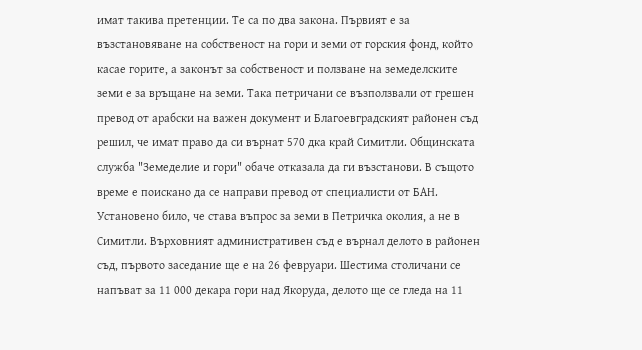имат такива претенции. Те са по два закона. Първият е за възстановяване на собственост на гори и земи от горския фонд, който касае горите, а законът за собственост и ползване на земеделските земи е за връщане на земи. Така петричани се възползвали от грешен превод от арабски на важен документ и Благоевградският районен съд решил, че имат право да си върнат 570 дка край Симитли. Общинската служба "Земеделие и гори" обаче отказала да ги възстанови. В същото време е поискано да се направи превод от специалисти от БАН. Установено било, че става въпрос за земи в Петричка околия, а не в Симитли. Върховният административен съд е върнал делото в районен съд, първото заседание ще е на 26 февруари. Шестима столичани се напъват за 11 000 декара гори над Якоруда, делото ще се гледа на 11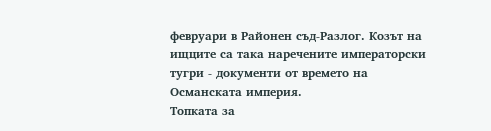февруари в Районен съд-Разлог. Козът на ищците са така наречените императорски тугри - документи от времето на Османската империя.
Топката за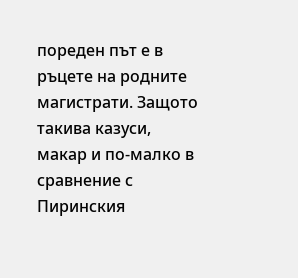пореден път е в ръцете на родните магистрати. Защото такива казуси, макар и по-малко в сравнение с Пиринския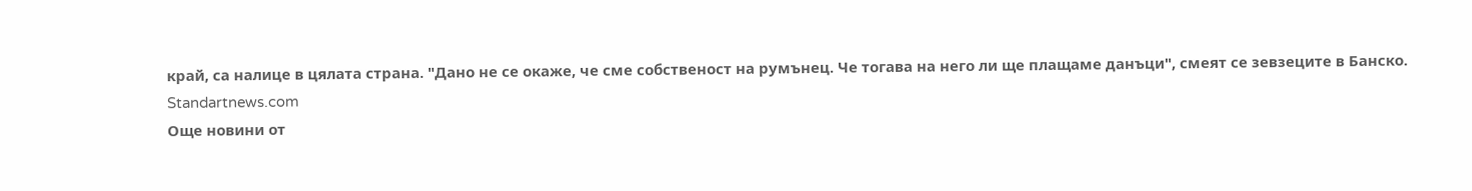край, са налице в цялата страна. "Дано не се окаже, че сме собственост на румънец. Че тогава на него ли ще плащаме данъци", смеят се зевзеците в Банско.
Standartnews.com
Още новини от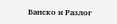Банско и Разлог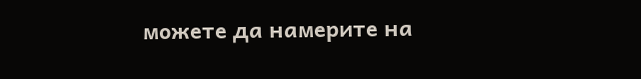можете да намерите на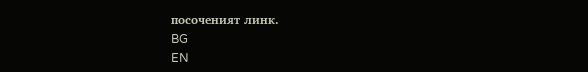посоченият линк.
BG
EN